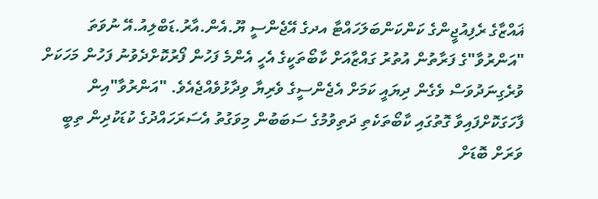ޣައްޒާގެ ރެފިއުޖީންގެ ކަންކަންބަލަހައްޓާ އދގެ އޭޖެންސީ ޔޫ.އެން.އާރު.ޑަބްލިއު.އޭ ނުވަތަ "އަންރުވާ"ގެ ފަރާތުން އުތުރު ގައްޒާއަށް ކާބޯތަކީގެ އެހީ އެންމެ ފަހުން ފޯރުކޮށްދެވުނު ފަހުން މަހަކަށް ވުރެގިނަދުވަސް ވެގެން ދިޔައީ ކަމަށް އެޖެންސީގެ ވެރިޔާ ވިދާޅުވެއްޖެއެވެ. "އަންރުވާ"އިން ފާހަގަކޮށްފައިވާ ގޮތުގައި ކާބޯތަކެތި ދަތިވުމުގެ ސަބަބުން މިވަގުތު އެސަރަހައްދުގެ ކުޑަކުދިން ތިބީ ވަރަށް ބޮޑަށް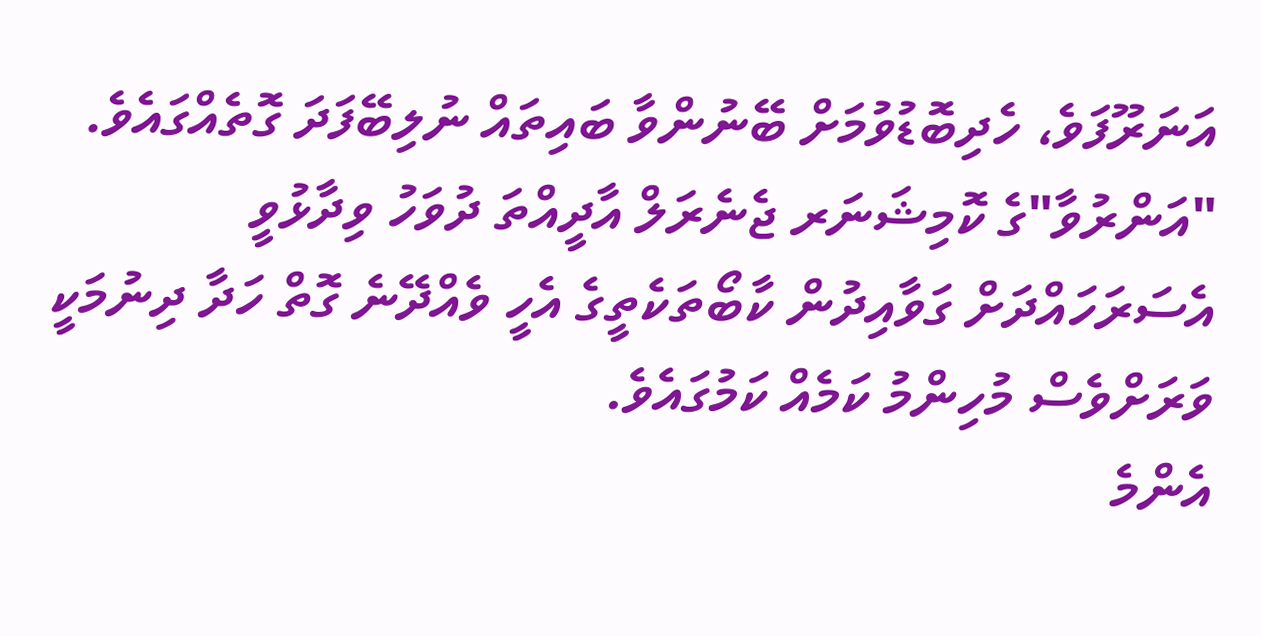އަނަރޫފަވެ، ހެދިބޮޑުވުމަށް ބޭނުންވާ ބައިތައް ނުލިބޭފަދަ ގޮތެއްގައެވެ. "އަންރުވާ"ގެ ކޮމިޝަނަރ ޖެނެރަލް އާދީއްތަ ދުވަހު ވިދާޅުވީ އެސަރަހައްދަށް ގަވާއިދުން ކާބޯތަކެތީގެ އެހީ ވެއްދޭނެ ގޮތް ހަދާ ދިނުމަކީ ވަރަށްވެސް މުހިންމު ކަމެއް ކަމުގައެވެ.
އެންމެ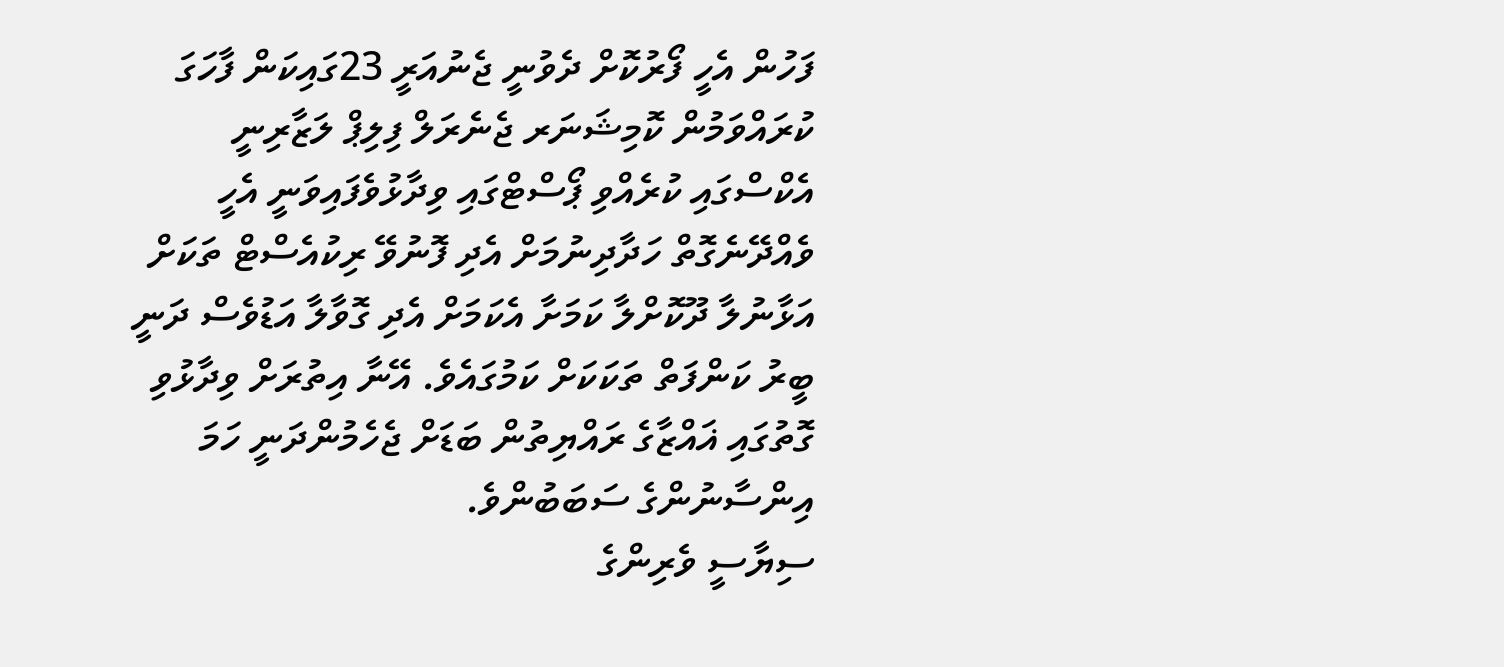ފަހުން އެހީ ފޯރުކޮށް ދެވުނީ ޖެނުއަރީ 23ގައިކަން ފާހަގަ ކުރައްވަމުން ކޮމިޝަނަރ ޖެނެރަލް ފިލިޕް ލަޒާރިނީ އެކްސްގައި ކުރެއްވި ޕޯސްޓްގައި ވިދާޅުވެފައިވަނީ އެހީ ވެއްދޭނެގޮތް ހަދާދިނުމަށް އެދި ފޮނުވޭ ރިކުއެސްޓް ތަކަށް އަޅާނުލާ ދޫކޮށްލާ ކަމަށާ އެކަމަށް އެދި ގޮވާލާ އަޑުވެސް ދަނީ ބީރު ކަންފަތް ތަކަކަށް ކަމުގައެވެ. އޭނާ އިތުރަށް ވިދާޅުވި ގޮތުގައި ޣައްޒާގެ ރައްޔިތުން ބަޑަށް ޖެހެމުންދަނީ ހަމަ އިންސާނުންގެ ސަބަބުންވެ.
ސިޔާސީ ވެރިންގެ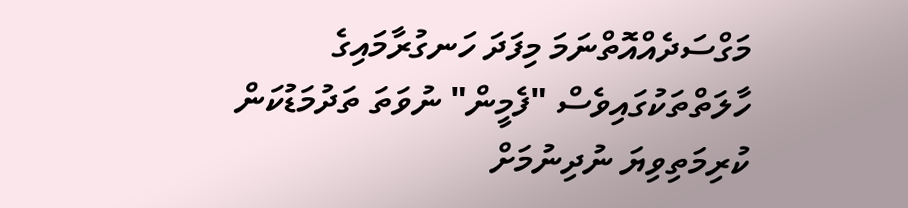މަގްސަދެއްއޮތްނަމަ މިފަދަ ހަނގުރާމައިގެ ހާލަތްތަކުގައިވެސް "ފެމީން" ނުވަތަ ތަދުމަޑުކަން ކުރިމަތިވިޔަ ނުދިނުމަށް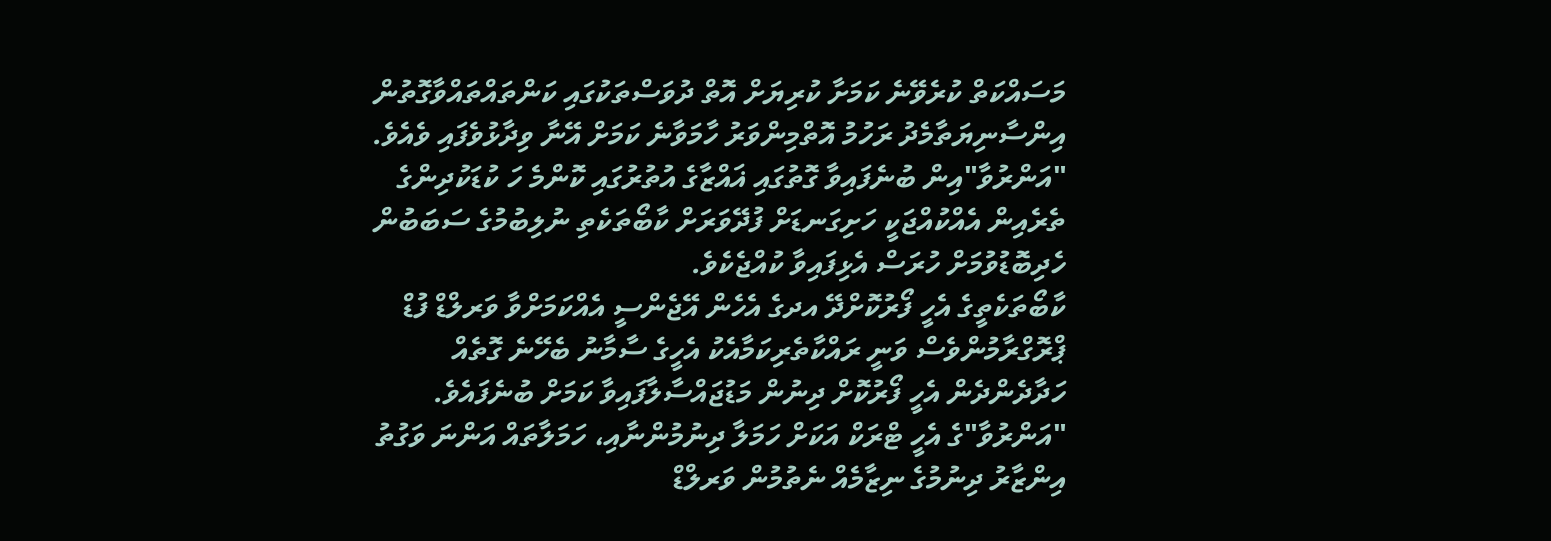މަސައްކަތް ކުރެވޭނެ ކަމަށާ ކުރިޔަށް އޮތް ދުވަސްތަކުގައި ކަންތައްތައްވާގޮތުން އިންސާނިޔަތާމެދު ރަހުމު އޮތްމިންވަރު ހާމަވާނެ ކަމަށް އޭނާ ވިދާޅުވެފައި ވެއެވެ.
"އަންރުވާ"އިން ބުނެފައިވާ ގޮތުގައި ޣައްޒާގެ އުތުރުގައި ކޮންމެ ހަ ކުޑަކުދިންގެ ތެރެއިން އެއްކުއްޖަކީ ހަށިގަނޑަށް ފުދޭވަރަށް ކާބޯތަކެތި ނުލިބުމުގެ ސަބަބުން ހެދިބޮޑުވުމަށް ހުރަސް އެޅިފައިވާ ކުއްޖެކެވެ.
ކާބޯތަކެތީގެ އެހީ ފޯރުކޮށްދޭ އދގެ އެހެން އޭޖެންސީ އެއްކަމަށްވާ ވަރލްޑް ފުޑް ޕްރޮގްރާމުންވެސް ވަނީ ރައްކާތެރިކަމާއެކު އެހީގެ ސާމާނު ބެހޭނެ ގޮތެއް ހަދާދެންދެން އެހީ ފޯރުކޮށް ދިނުން މަޑުޖައްސާލާފައިވާ ކަމަށް ބުނެފައެވެ. "އަންރުވާ"ގެ އެހީ ޓްރަކް އަކަށް ހަމަލާ ދިނުމުންނާއި، ހަމަލާތައް އަންނަ ވަގުތު އިންޒާރު ދިނުމުގެ ނިޒާމެއް ނެތުމުން ވަރލްޑް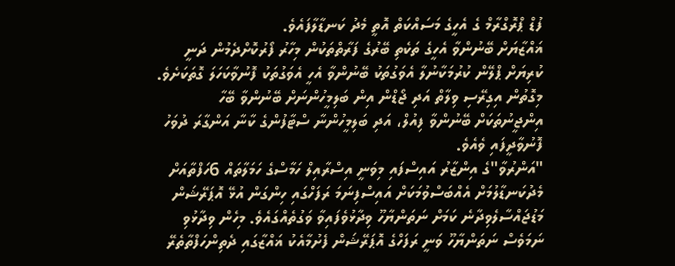ފުޑް ޕްރޮގްރާމް ގެ އެހީގެ މަސައްކަތް އޮތީ މެދު ކަނޑާލާފައެވެ.
ޣައްޒާޔަށް ބޭނުންވާ އެހީގެ ތަކެތި ބޭރުގެ ފަރާތްތަކުން މިހާރު ފޯރުކޮށްދެމުން ދަނީ ކުރިޔަށް ޕްލޭން ކުރުމަކާނުލާ އެވަގުތަކު ބޭނުންވާ އެހީ އެވަގުތަކު ފޮނުވާކަހަލަ ގޮތަކަށެވެ. މިގޮތުން އިގިރޭސި ވިލާތް އަދި ޖޯޑްން އިން ބަލިމީހުންނަށް ބޭނުންވާ ބޭހާ އިންޖީނުތަކަށް ބޭނުންވާ ފިއުލް، އަދި ބަލިމީހުންނާ ސްޓާފުންގެ ކާނާ އަންގާރަ ދުވަހު ފޮނުވާދީފައި ވެއެވެ.
"އަންރުވާ"ގެ އިންޒާރު އައިސްފައި މިވަނީ އިސްރާއިލް ހަމާސްގެ ހަމަލާތައް 6ހަފްތާއަށް މެދުކަނޑާލުމަށް އެއްބަސްވުމަކަށް އައިސްފިނަމަ ރަފަހްގައި ހިންގަން އުޅޭ އޮޕަރޭޝަން މަޑުޖައްސާލެވިދާނެ ކަމަށް ނަތަންޔާހޫ ވިދާޅުވެފައިވާ ވަގުތެއްގައެވެ. މިހެން ވިދާޅުވި ނަމަވެސް ނަތަންޔާހޫ ވަނީ ރަފަހްގެ އޮޕަރޭޝަން ފެށުމާއެކު ޣައްޒާގައި ދެތިންހަފްތާތެރޭ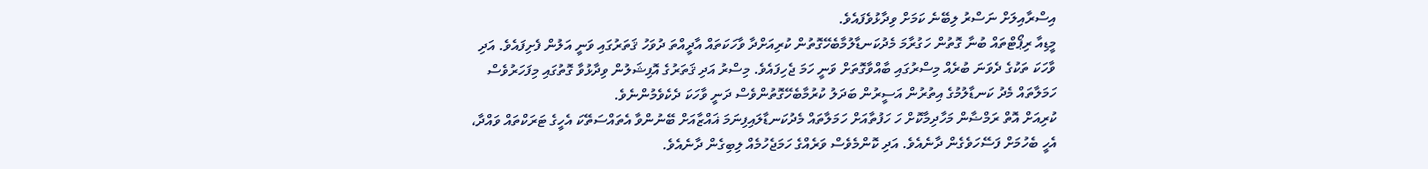އިސްރާއިލަށް ނަސްރު ލިބޭނެ ކަމަށް ވިދާޅުވެފައެވެ.
މީޑިއާ ރިޕޯޓްތައް ބުނާ ގޮތުން ހަގުރާމަ މެދުކަނޑާލުމާބެހޭގޮތުން ކުރިއަށްދާ ވާހަކަތައް އާދީއްތަ ދުވަހު ޤަތަރުގައި ވަނީ އަލުން ފެށިފައެވެ. އަދި ވާހަކަ ތަކުގެ ދެވަނަ ބުރެއް މިސްރުގައި ބާއްވާގޮތަށް ވަނީ ހަމަ ޖެހިފައެވެ. މިސްރު އަދި ޤަތަރުގެ އޮފިޝަލުން ވިދާޅުވާ ގޮތުގައި މިފަހަރުވެސް ހަމަލާތައް މެދު ކަނޑާލުމުގެ އިތުރުން އަސީރުން ބަދަލު ކުރުމާބެހޭގޮތުންވެސް ދަނީ ވާހަކަ ދެކެވެމުންނެވެ.
ކުރިއަށް އޮތް ރަމްޟާން މަހާދިމާކޮށް ހަ ހަފުތާއަށް ހަމަލާތައް މެދުކަނޑާލައިފިނަމަ ޣައްޒާއަށް ބޭނުންވާ އެތައްސަތޭކަ އެހީގެ ޓަރަކްތައް ވައްދާ، އެހީ ބެހުމަށް ފަސޭހަވެގެން ދާނެއެވެ. އަދި ކޮންމެވެސް ވަރެއްގެ ހަމަޖެހުމެއް ލިބިގެން ދާނެއެވެ.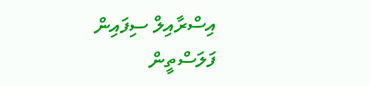އިސްރާއިލް ސިފައިން ފަލަސްތީން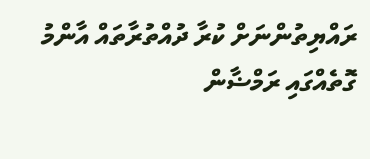ރައްޔިތުންނަށް ކުރާ ދުއްތުރާތައް އާންމު ގޮތެއްގައި ރަމްޟާން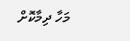މަހާ ދިމާކޮށް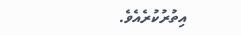އިތުރުކުރެއެވެ.